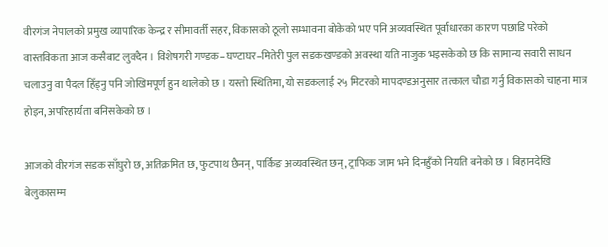वीरगंज नेपालको प्रमुख व्यापारिक केन्द्र र सीमावर्ती सहर, विकासको ठूलो सम्भावना बोकेको भए पनि अव्यवस्थित पूर्वाधारका कारण पछाडि परेको वास्तविकता आज कसैबाट लुक्दैन । विशेषगरी गण्डक–घण्टाघर–मितेरी पुल सडकखण्डको अवस्था यति नाजुक भइसकेको छ कि सामान्य सवारी साधन चलाउनु वा पैदल हिँड्नु पनि जोखिमपूर्ण हुन थालेको छ । यस्तो स्थितिमा, यो सडकलाई २५ मिटरको मापदण्डअनुसार तत्काल चौडा गर्नु विकासको चाहना मात्र होइन, अपरिहार्यता बनिसकेको छ ।

आजको वीरगंज सडक साँघुरो छ, अतिक्रमित छ, फुटपाथ छैनन्, पार्किङ अव्यवस्थित छन्, ट्राफिक जाम भने दिनहुँको नियति बनेको छ । बिहानदेखि बेलुकासम्म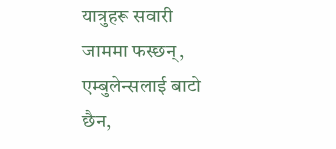यात्रुहरू सवारी जाममा फस्छन्, एम्बुलेन्सलाई बाटो छैन,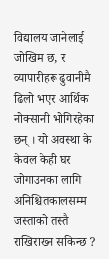विद्यालय जानेलाई जोखिम छ, र व्यापारीहरू ढुवानीमै ढिलो भएर आर्थिक नोक्सानी भोगिरहेका छन् । यो अवस्था के केवल केही घर जोगाउनका लागि अनिश्चितकालसम्म जस्ताको तस्तै राखिराख्न सकिन्छ ?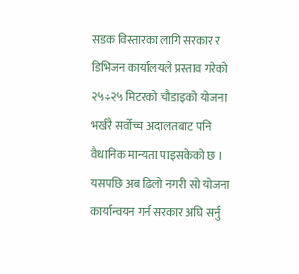सडक विस्तारका लागि सरकार र डिभिजन कार्यालयले प्रस्ताव गरेको २५÷२५ मिटरको चौडाइको योजना भर्खरै सर्वोच्च अदालतबाट पनि वैधानिक मान्यता पाइसकेको छ । यसपछि अब ढिलो नगरी सो योजना कार्यान्वयन गर्न सरकार अघि सर्नु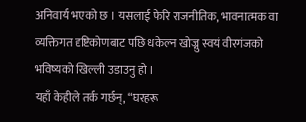अनिवार्य भएको छ । यसलाई फेरि राजनीतिक, भावनात्मक वा व्यक्तिगत दृष्टिकोणबाट पछि धकेल्न खोज्नु स्वयं वीरगंजको भविष्यको खिल्ली उडाउनु हो ।
यहाँ केहीले तर्क गर्छन्, “घरहरू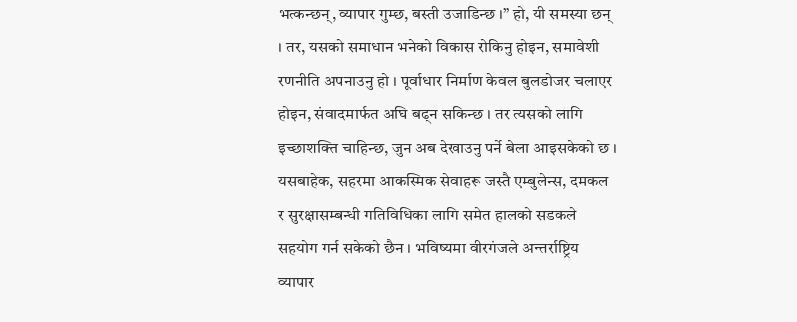भत्कन्छन्, व्यापार गुम्छ, बस्ती उजाडिन्छ ।” हो, यी समस्या छन् । तर, यसको समाधान भनेको विकास रोकिनु होइन, समावेशी रणनीति अपनाउनु हो । पूर्वाधार निर्माण केवल बुलडोजर चलाएर होइन, संवादमार्फत अघि बढ्न सकिन्छ । तर त्यसको लागि इच्छाशक्ति चाहिन्छ, जुन अब देखाउनु पर्ने बेला आइसकेको छ ।
यसबाहेक, सहरमा आकस्मिक सेवाहरू जस्तै एम्बुलेन्स, दमकल र सुरक्षासम्बन्धी गतिविधिका लागि समेत हालको सडकले सहयोग गर्न सकेको छैन । भविष्यमा वीरगंजले अन्तर्राष्ट्रिय व्यापार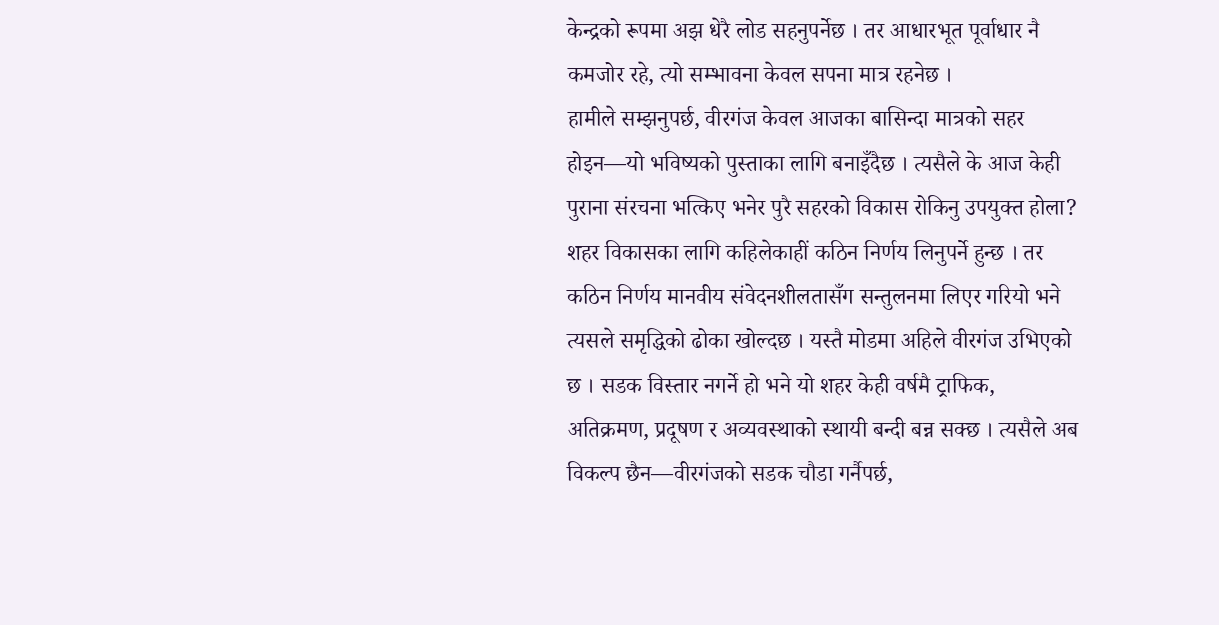केन्द्रको रूपमा अझ धेरै लोड सहनुपर्नेछ । तर आधारभूत पूर्वाधार नै कमजोर रहे, त्यो सम्भावना केवल सपना मात्र रहनेछ ।
हामीले सम्झनुपर्छ, वीरगंज केवल आजका बासिन्दा मात्रको सहर होइन—यो भविष्यको पुस्ताका लागि बनाइँदैछ । त्यसैले के आज केही पुराना संरचना भत्किए भनेर पुरै सहरको विकास रोकिनु उपयुक्त होला?
शहर विकासका लागि कहिलेकाहीं कठिन निर्णय लिनुपर्ने हुन्छ । तर कठिन निर्णय मानवीय संवेदनशीलतासँग सन्तुलनमा लिएर गरियो भने त्यसले समृद्धिको ढोका खोल्दछ । यस्तै मोडमा अहिले वीरगंज उभिएको छ । सडक विस्तार नगर्ने हो भने यो शहर केही वर्षमै ट्राफिक, अतिक्रमण, प्रदूषण र अव्यवस्थाको स्थायी बन्दी बन्न सक्छ । त्यसैले अब विकल्प छैन—वीरगंजको सडक चौडा गर्नैपर्छ,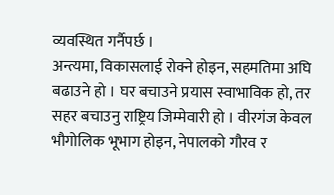व्यवस्थित गर्नैपर्छ ।
अन्त्यमा, विकासलाई रोक्ने होइन, सहमतिमा अघि बढाउने हो । घर बचाउने प्रयास स्वाभाविक हो, तर सहर बचाउनु राष्ट्रिय जिम्मेवारी हो । वीरगंज केवल भौगोलिक भूभाग होइन, नेपालको गौरव र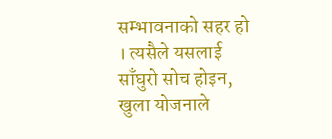सम्भावनाको सहर हो । त्यसैले यसलाई साँघुरो सोच होइन, खुला योजनाले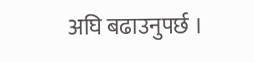अघि बढाउनुपर्छ ।